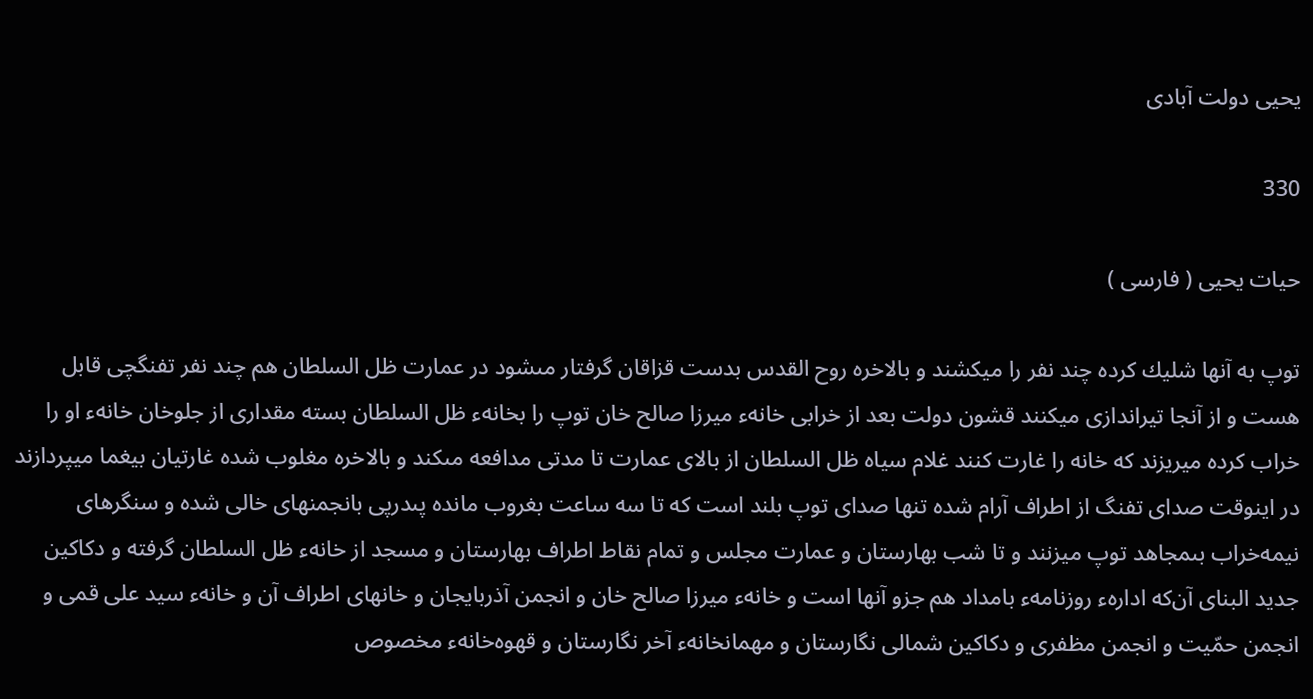يحيى دولت آبادى

330

حيات يحيى ( فارسى )

توپ به آنها شليك كرده چند نفر را ميكشند و بالاخره روح القدس بدست قزاقان گرفتار مىشود در عمارت ظل السلطان هم چند نفر تفنگچى قابل هست و از آنجا تيراندازى ميكنند قشون دولت بعد از خرابى خانهء ميرزا صالح خان توپ را بخانهء ظل السلطان بسته مقدارى از جلوخان خانهء او را خراب كرده ميريزند كه خانه را غارت كنند غلام سياه ظل السلطان از بالاى عمارت تا مدتى مدافعه مىكند و بالاخره مغلوب شده غارتيان بيغما ميپردازند در اينوقت صداى تفنگ از اطراف آرام شده تنها صداى توپ بلند است كه تا سه ساعت بغروب مانده پىدرپى بانجمنهاى خالى شده و سنگرهاى نيمه‌خراب بىمجاهد توپ ميزنند و تا شب بهارستان و عمارت مجلس و تمام نقاط اطراف بهارستان و مسجد از خانهء ظل السلطان گرفته و دكاكين جديد البناى آن‌كه ادارهء روزنامهء بامداد هم جزو آنها است و خانهء ميرزا صالح خان و انجمن آذربايجان و خانهاى اطراف آن و خانهء سيد على قمى و انجمن حمّيت و انجمن مظفرى و دكاكين شمالى نگارستان و مهمانخانهء آخر نگارستان و قهوه‌خانهء مخصوص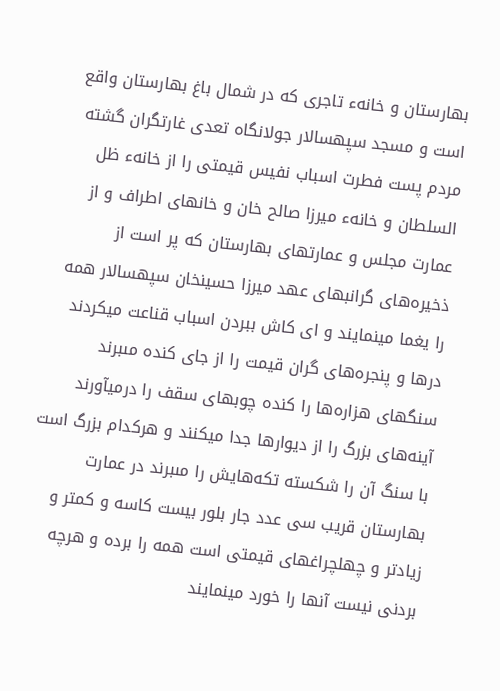بهارستان و خانهء تاجرى كه در شمال باغ بهارستان واقع است و مسجد سپهسالار جولانگاه تعدى غارتگران گشته مردم پست فطرت اسباب نفيس قيمتى را از خانهء ظل السلطان و خانهء ميرزا صالح خان و خانهاى اطراف و از عمارت مجلس و عمارتهاى بهارستان كه پر است از ذخيره‌هاى گرانبهاى عهد ميرزا حسينخان سپهسالار همه را يغما مينمايند و اى كاش ببردن اسباب قناعت ميكردند درها و پنجره‌هاى گران قيمت را از جاى كنده مىبرند سنگهاى هزاره‌ها را كنده چوبهاى سقف را درميآورند آينه‌هاى بزرگ را از ديوارها جدا ميكنند و هركدام بزرگ است با سنگ آن را شكسته تكه‌هايش را مىبرند در عمارت بهارستان قريب سى عدد جار بلور بيست كاسه و كمتر و زيادتر و چهلچراغهاى قيمتى است همه را برده و هرچه بردنى نيست آنها را خورد مينمايند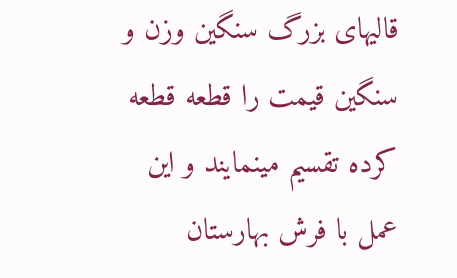قاليهاى بزرگ سنگين وزن و سنگين قيمت را قطعه قطعه كرده تقسيم مينمايند و اين عمل با فرش بهارستان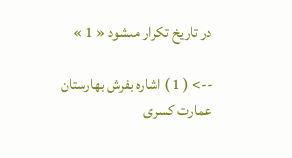در تاريخ تكرار مىشود « 1 »

--> ( 1 ) اشاره بفرش بهارستان عمارت كسرى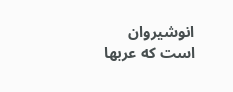انوشيروان است كه عربها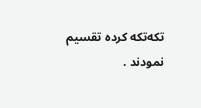تكه‌تكه كرده تقسيم نمودند .